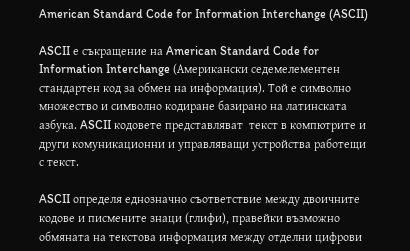American Standard Code for Information Interchange (ASCII)

ASCII е съкращение на American Standard Code for Information Interchange (Американски седемелементен стандартен код за обмен на информация). Той е символно множество и символно кодиране базирано на латинската азбука. ASCII кодовете представляват  текст в компютрите и други комуникационни и управляващи устройства работещи с текст.

ASCII определя еднозначно съответствие между двоичните кодове и писмените знаци (глифи), правейки възможно обмяната на текстова информация между отделни цифрови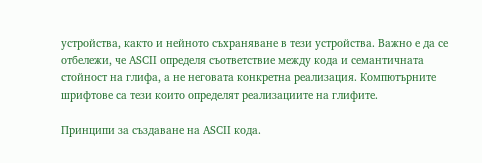устройства, както и нейното съхраняване в тези устройства. Важно е да се отбележи, че ASCII определя съответствие между кода и семантичната стойност на глифа, а не неговата конкретна реализация. Компютърните шрифтове са тези които определят реализациите на глифите.

Принципи за създаване на ASCII кода.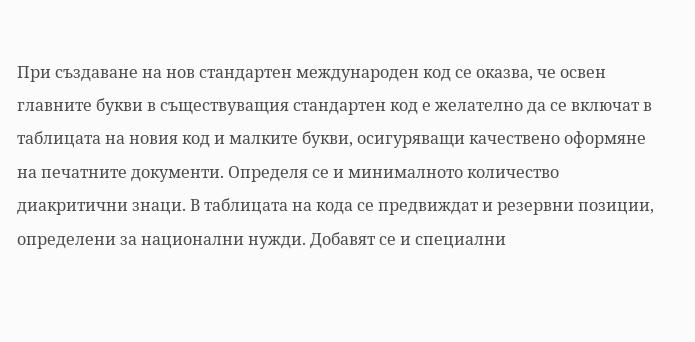При създаване на нов стандартен международен код се оказва, че освен главните букви в съществуващия стандартен код е желателно да се включат в таблицата на новия код и малките букви, осигуряващи качествено оформяне на печатните документи. Определя се и минималното количество диакритични знаци. В таблицата на кода се предвиждат и резервни позиции, определени за национални нужди. Добавят се и специални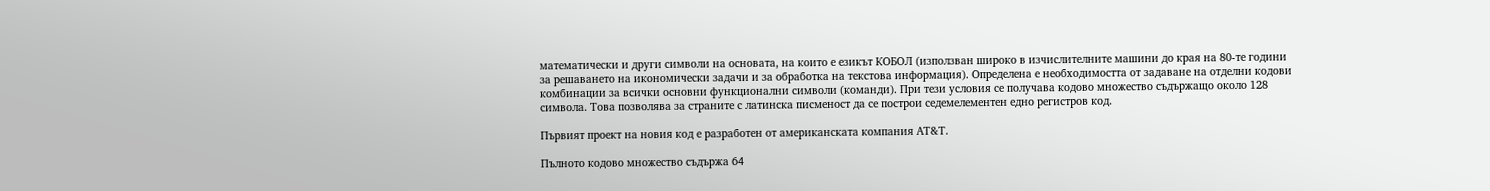математически и други символи на основата, на които е езикът КОБОЛ (използван широко в изчислителните машини до края на 80-те години за решаването на икономически задачи и за обработка на текстова информация). Определена е необходимостта от задаване на отделни кодови комбинации за всички основни функционални символи (команди). При тези условия се получава кодово множество съдържащо около 128 символа. Това позволява за страните с латинска писменост да се построи седемелементен едно регистров код.

Първият проект на новия код е разработен от американската компания AT&T.

Пълното кодово множество съдържа 64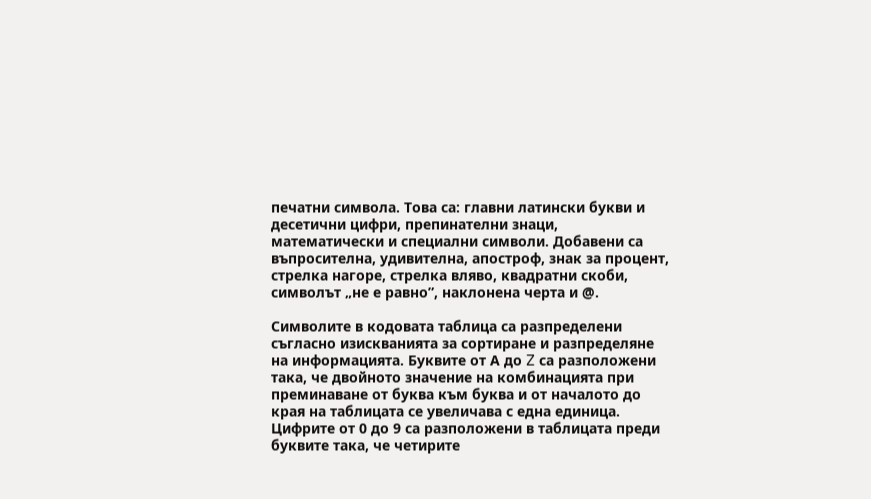печатни символа. Това са: главни латински букви и десетични цифри, препинателни знаци, математически и специални символи. Добавени са въпросителна, удивителна, апостроф, знак за процент, стрелка нагоре, стрелка вляво, квадратни скоби, символът „не е равно”, наклонена черта и @.

Символите в кодовата таблица са разпределени съгласно изискванията за сортиране и разпределяне на информацията. Буквите от А до Z са разположени така, че двойното значение на комбинацията при преминаване от буква към буква и от началото до края на таблицата се увеличава с една единица. Цифрите от 0 до 9 са разположени в таблицата преди буквите така, че четирите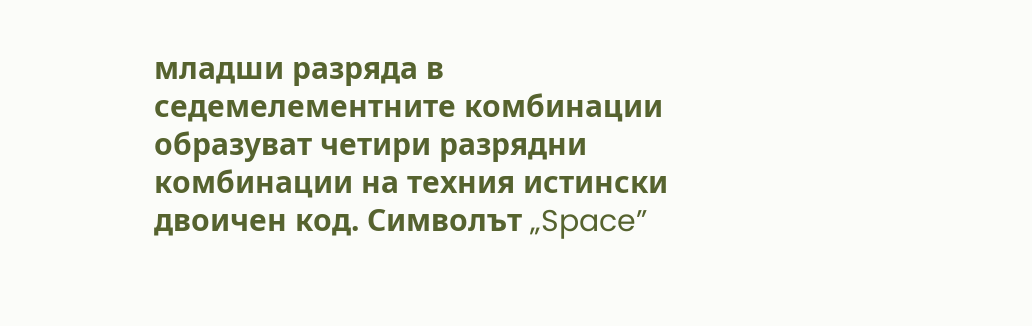младши разряда в седемелементните комбинации образуват четири разрядни комбинации на техния истински двоичен код. Символът „Space”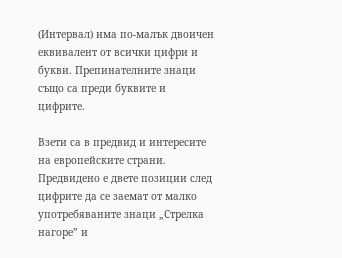(Интервал) има по-малък двоичен еквивалент от всички цифри и букви. Препинателните знаци също са преди буквите и цифрите.

Взети са в предвид и интересите на европейските страни. Предвидено е двете позиции след цифрите да се заемат от малко употребяваните знаци „Стрелка нагоре” и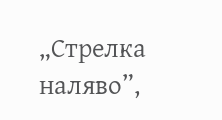„Стрелка наляво”,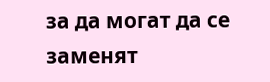за да могат да се заменят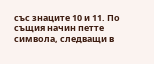със знаците 10 и 11. По същия начин петте символа, следващи в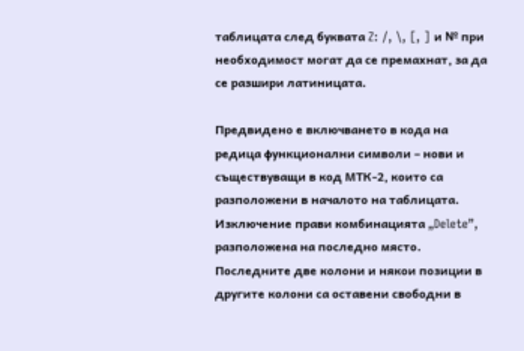таблицата след буквата Z: /, \, [, ] и № при необходимост могат да се премахнат, за да се разшири латиницата.

Предвидено е включването в кода на редица функционални символи – нови и съществуващи в код МТК-2, които са разположени в началото на таблицата. Изключение прави комбинацията „Delete”, разположена на последно място. Последните две колони и някои позиции в другите колони са оставени свободни в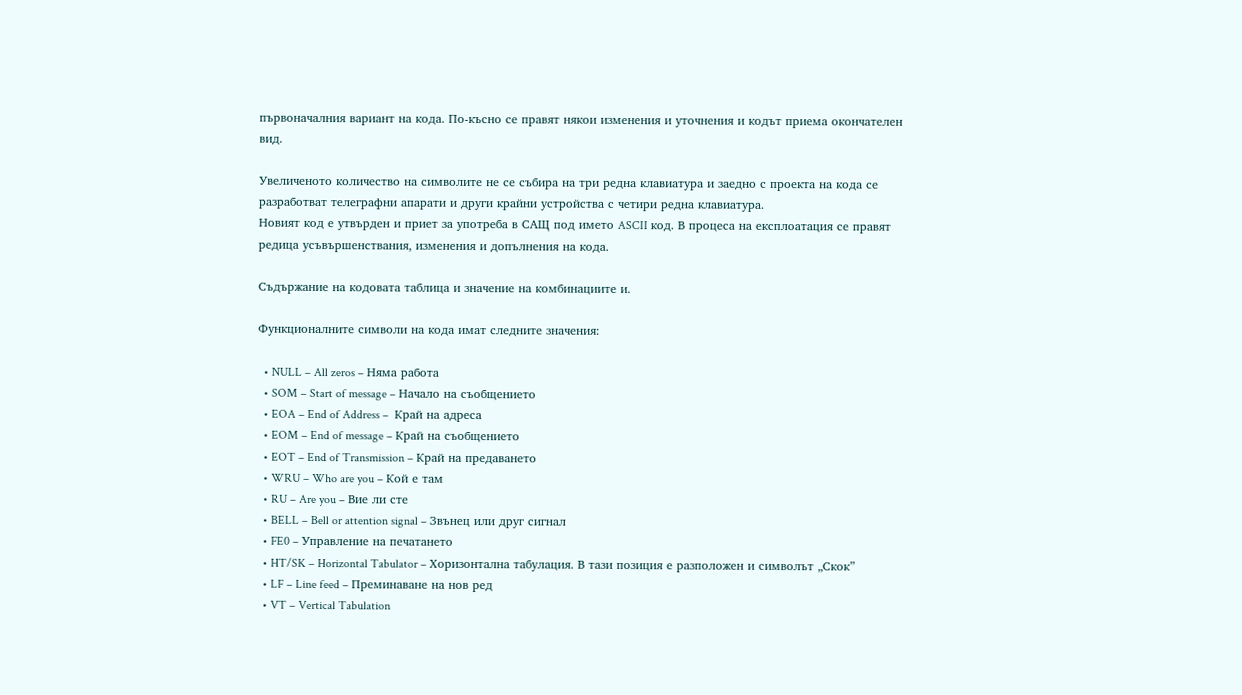първоначалния вариант на кода. По-късно се правят някои изменения и уточнения и кодът приема окончателен вид.

Увеличеното количество на символите не се събира на три редна клавиатура и заедно с проекта на кода се разработват телеграфни апарати и други крайни устройства с четири редна клавиатура.
Новият код е утвърден и приет за употреба в САЩ под името ASCII код. В процеса на експлоатация се правят редица усъвършенствания, изменения и допълнения на кода.

Съдържание на кодовата таблица и значение на комбинациите и.

Функционалните символи на кода имат следните значения:

  • NULL – All zeros – Няма работа
  • SOM – Start of message – Начало на съобщението
  • EOA – End of Address –  Край на адреса
  • EOM – End of message – Край на съобщението
  • EOT – End of Transmission – Край на предаването
  • WRU – Who are you – Кой е там
  • RU – Are you – Вие ли сте
  • BELL – Bell or attention signal – Звънец или друг сигнал
  • FE0 – Управление на печатането
  • HT/SK – Horizontal Tabulator – Хоризонтална табулация. В тази позиция е разположен и символът „Скок”
  • LF – Line feed – Преминаване на нов ред
  • VT – Vertical Tabulation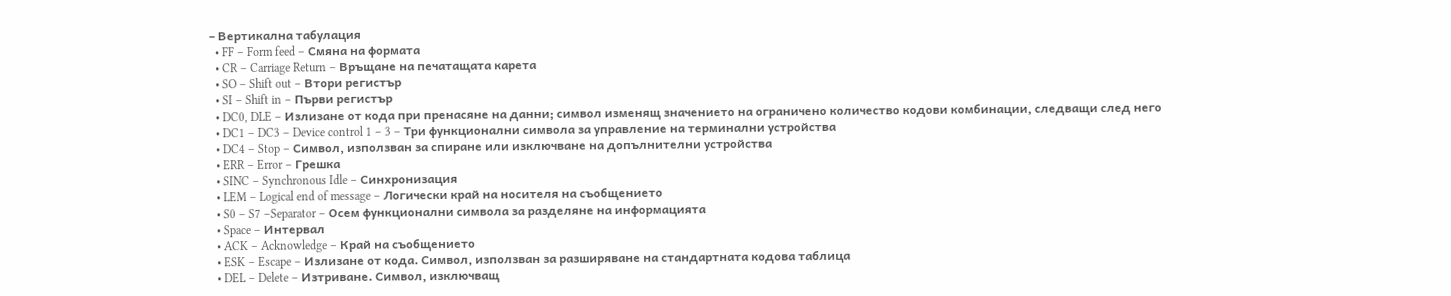– Вертикална табулация
  • FF – Form feed – Смяна на формата
  • CR – Carriage Return – Връщане на печатащата карета
  • SO – Shift out – Втори регистър
  • SI – Shift in – Първи регистър
  • DC0, DLE – Излизане от кода при пренасяне на данни; символ изменящ значението на ограничено количество кодови комбинации, следващи след него
  • DC1 – DC3 – Device control 1 – 3 – Три функционални символа за управление на терминални устройства
  • DC4 – Stop – Символ, използван за спиране или изключване на допълнителни устройства
  • ERR – Error – Грешка
  • SINC – Synchronous Idle – Синхронизация
  • LEM – Logical end of message – Логически край на носителя на съобщението
  • S0 – S7 –Separator – Осем функционални символа за разделяне на информацията
  • Space – Интервал
  • ACK – Acknowledge – Край на съобщението
  • ESK – Escape – Излизане от кода. Символ, използван за разширяване на стандартната кодова таблица
  • DEL – Delete – Изтриване. Символ, изключващ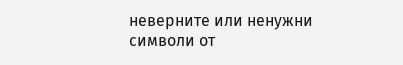неверните или ненужни символи от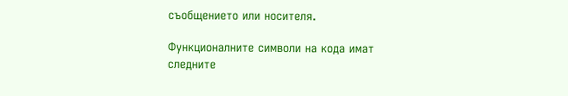съобщението или носителя.

Функционалните символи на кода имат следните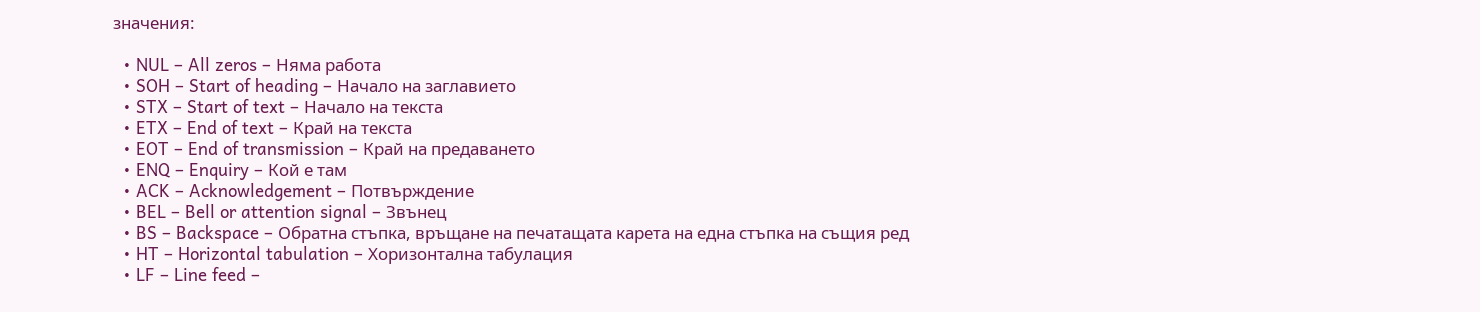значения:

  • NUL – All zeros – Няма работа
  • SOH – Start of heading – Начало на заглавието
  • STX – Start of text – Начало на текста
  • ETX – End of text – Край на текста
  • EOT – End of transmission – Край на предаването
  • ENQ – Enquiry – Кой е там
  • ACK – Acknowledgement – Потвърждение
  • BEL – Bell or attention signal – Звънец
  • BS – Backspace – Обратна стъпка, връщане на печатащата карета на една стъпка на същия ред
  • HT – Horizontal tabulation – Хоризонтална табулация
  • LF – Line feed –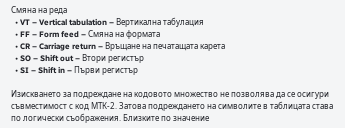Смяна на реда
  • VT – Vertical tabulation – Вертикална табулация
  • FF – Form feed – Смяна на формата
  • CR – Carriage return – Връщане на печатащата карета
  • SO – Shift out – Втори регистър
  • SI – Shift in – Първи регистър

Изискването за подреждане на кодовото множество не позволява да се осигури
съвместимост с код МТК-2. Затова подреждането на символите в таблицата става по логически съображения. Близките по значение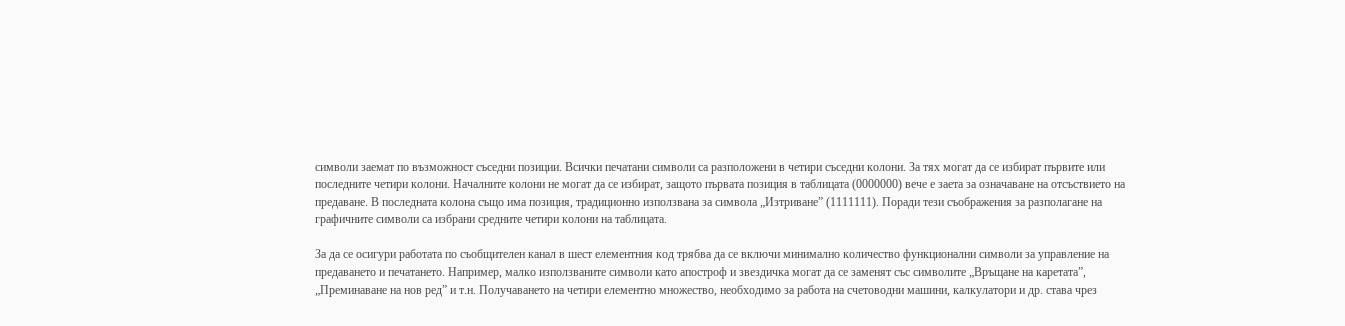символи заемат по възможност съседни позиции. Всички печатани символи са разположени в четири съседни колони. За тях могат да се избират първите или последните четири колони. Началните колони не могат да се избират, защото първата позиция в таблицата (0000000) вече е заета за означаване на отсъствието на предаване. В последната колона също има позиция, традиционно използвана за символа „Изтриване” (1111111). Поради тези съображения за разполагане на графичните символи са избрани средните четири колони на таблицата.

За да се осигури работата по съобщителен канал в шест елементния код трябва да се включи минимално количество функционални символи за управление на предаването и печатането. Например, малко използваните символи като апостроф и звездичка могат да се заменят със символите „Връщане на каретата”,  „Преминаване на нов ред” и т.н. Получаването на четири елементно множество, необходимо за работа на счетоводни машини, калкулатори и др. става чрез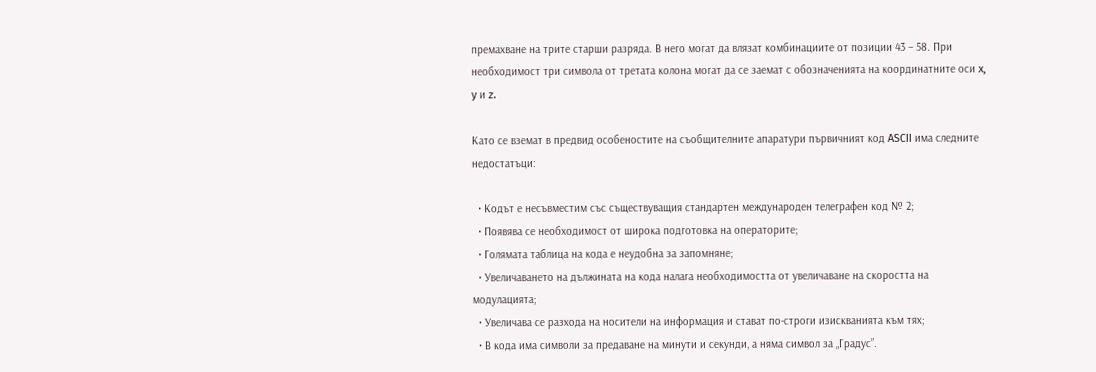премахване на трите старши разряда. В него могат да влязат комбинациите от позиции 43 – 58. При необходимост три символа от третата колона могат да се заемат с обозначенията на координатните оси x, y и z.

Като се вземат в предвид особеностите на съобщителните апаратури първичният код ASCII има следните недостатъци:

  • Кодът е несъвместим със съществуващия стандартен международен телеграфен код № 2;
  • Появява се необходимост от широка подготовка на операторите;
  • Голямата таблица на кода е неудобна за запомняне;
  • Увеличаването на дължината на кода налага необходимостта от увеличаване на скоростта на модулацията;
  • Увеличава се разхода на носители на информация и стават по-строги изискванията към тях;
  • В кода има символи за предаване на минути и секунди, а няма символ за „Градус”.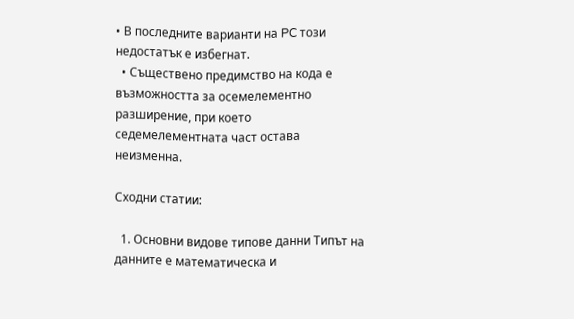• В последните варианти на PC този недостатък е избегнат.
  • Съществено предимство на кода е възможността за осемелементно разширение, при което седемелементната част остава неизменна.

Сходни статии:

  1. Основни видове типове данни Типът на данните е математическа и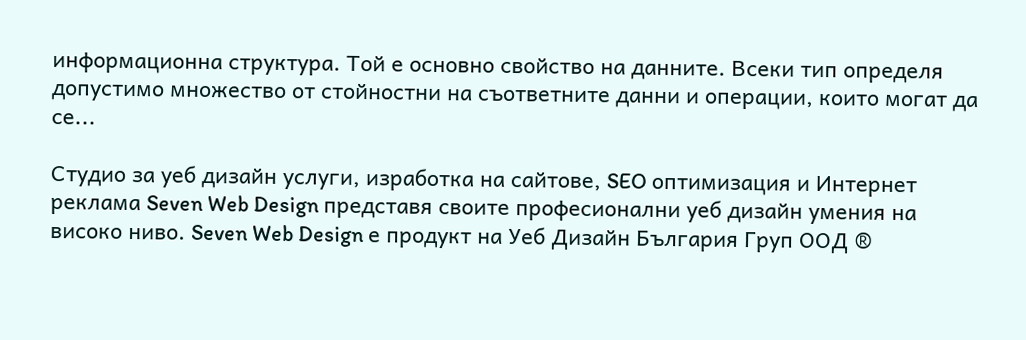информационна структура. Той е основно свойство на данните. Всеки тип определя допустимо множество от стойностни на съответните данни и операции, които могат да се...

Студио за уеб дизайн услуги, изработка на сайтове, SEO оптимизация и Интернет реклама Seven Web Design представя своите професионални уеб дизайн умения на високо ниво. Seven Web Design е продукт на Уеб Дизайн България Груп ООД ®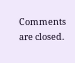Comments are closed.